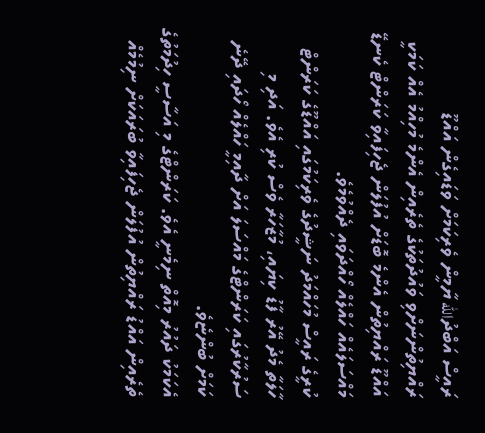ރައީސް އަބްދުالله ޔާމީން ވެރިކަމަށް ވަޑައިގެން އައްޑޫ ރައްޔިތުންނަށްވި ވައުދުތަކުގެ ތެރެއިން އެންމެ މުހިއްމު އެއް ކަމަކީ އައްޑޫ ރައްޔިތުން އެންމެ ބޮޑަށް އުފުލަން ޖެހިފައިވާ ކަރަންޓް ކެނޑޭ މައްސަލައެއް ހައްލެއް ހޯއްދަވައި ދެއްވުމެވެ.
ކުރީގެ ރައީސް މުހައްމަދު ނަޝީދުގެ ވެރިކަމުގައި އައްޑޫގެ ކަރަންޓް ހާލަތާ މެދު އޭރު ފާޑު ކިޔައި، މުޒާހަރާ ވެސް ކުރި އެވެ. އަދި މި ސަރުކާރުގައި ކަރަންޓްގެ މައްސަލަ އަށް ދާއިމީ ހައްލެއް ހޯދައި ދޭނެ ކަމަށް ބުންޏެވެ.
އެކަމަކު ދައުރު މިއޮތް ނިމެނީ އެވެ. ކަރަންޓްގެ މި އަސާސީ ހިދުމަތުގެ ތެރެއިން އައްޑު ރައްޔިތުން އުފުލަން ޖެހިފައިވާ ބުރައަކަށް ނިމުމެއް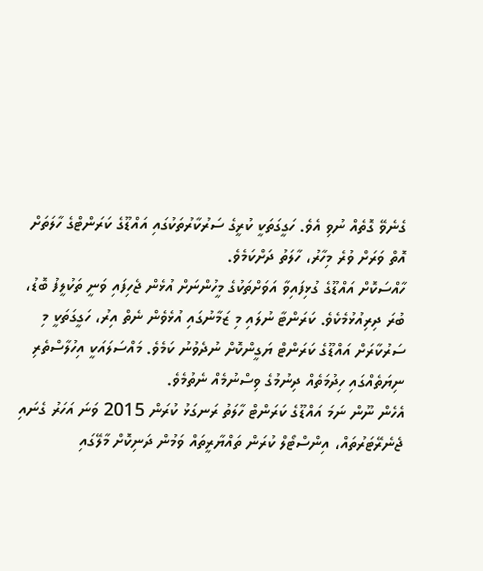ގެނެވޭ ގޮތެއް ނުވި އެވެ. ހަގީގަތަކީ ކުރީގެ ސަރުކާރުތަކުގައި އައްޑޫގެ ކަރަންޓްގެ ހާލަތަށް އޮތް ވަރަށް ވުރެ މިހާރު، ހާލަތު ދަށްކަމެވެ.
ހާއްސަކޮށް އައްޑޫގެ ގުޅިފައިވާ އަވަށްތަކުގެ މީހުންނަށް އުޅެން ޖެހިފައި ވަނީ ތަކުލީފު ބޮޑު، ބުރަ ދިރިއުޅުމެކެވެ. ކަރަންޓާ ނުލައި މި ޒަމާނުގައި އުޅެވެން ނެތް އިރު، ހަގީގަތަކީ މި ސަރުކާރަށް އައްޑޫގެ ކަރަންޓް ޔަގީންކޮށް ނުދެވުނު ކަމެވެ. މައްސަލައަކީ އިހުލާސްތެރި ނިޔަތެއްގައި ހިދުމަތެއް ދިނުމުގެ ވިސްނުމެއް ނެތުމެވެ.
އެހެން ނޫން ނަމަ އައްޑޫގެ ކަރަންޓް ހާލަތު ރަނގަޅު ކުރަން 2015 ވަނަ އަހަރު ގެނައި ޖެނެރޭޓަރުތައް، އިންސްޓޯލް ކުރަން ތައްޔާރީތައް ވަމުން ދަނިކޮށް މާލޭގައި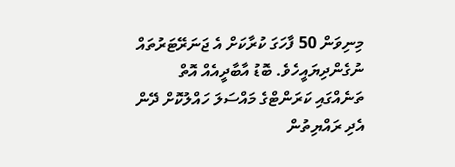މިނިވަން 50 ފާހަގަ ކުރާކަށް އެ ޖަނަރޭޓަރުތައް ނުގެންދިޔައީހެވެ. ބޮޑު އާބާދީއެއް އޮތް ތަނެއްގައި ކަރަންޓްގެ މައްސަލަ ހައްލުކޮށް ދޭން އެދި ރައްޔިތުން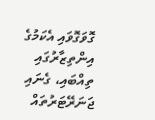ގޮވަގޮވައި އެކަމުގެ އިންތިޒާރުގައި ތިއްބައި، ގެނައި ޖަނަރޭޓަރުތައް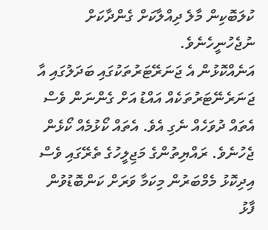ކުލަބޮކިން މާލެ ދިއްލާކަށް ގެންދާކަށް ނުޖެހުނީހެނެވެ.
އަނެއްކޮޅުން އެ ޖަނަރޭޓަރުތަކުގައި ބަދަލުގައި އާ ޖަނަރެނޭޓަރުތަކެއް އައްޑު އަށް ގެންނަން ވެސް އެތައް ދުވަހެއް ނެގި އެވެ. އެތައް ކޯޅުމެއް ކޯޅެން ޖެހުނެވެ. ރައްޔިތުންގެ މަޖިލީހުގެ ތެރޭގައި ވެސް އިދިކޮޅު މެމްބަރުން މިކަމާ ވަރަށް ކަންބޮޑުވުން ފާޅު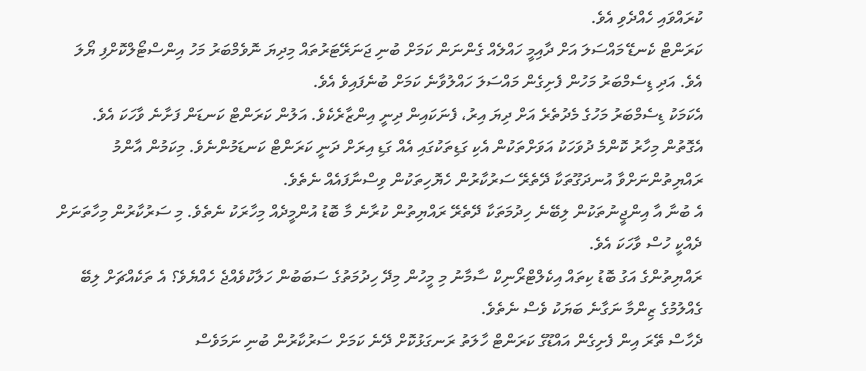ކުރައްވައި ހެއްދެވި އެވެ.
ކަރަންޓް ކެނޑޭ މައްސަލަ އަށް ދާއިމީ ހައްލެއް ގެންނަން ކަމަށް ބުނި ޖަނަރޭޓަރުތައް މިދިޔަ ނޮވެމްބަރު މަހު އިންސްޓޯލްކޮށްފި ޔޯލަ އެވެ. އަދި ޑިސެމްބަރު މަހުން ފެށިގެން މައްސަލަ ހައްލުވާނެ ކަމަށް ބުނެފައިވެ އެވެ.
އެކަމަކު ޑިސެމްބަރު މަހުގެ މެދުތެރެ އަށް ދިޔަ އިރު، ފެނަކައިން ދިނީ އިންޒާރެކެވެ. އަލުން ކަރަންޓް ކަނޑަން ފަށާނެ ވާހަކަ އެވެ. އެގޮތުން މިހާރު ކޮންމެ ދުވަހަކު އަވަށްތަކުން އެކި ގަޑިތަކުގައި އެއް ގަޑި އިރަށް ދަނީ ކަރަންޓް ކަނޑަމުންނެވެ. މިކަމުން އާންމު ރައްޔިތުންނަށްވާ އުނދަގޫތަކާ ދޭތެރޭ ސަރުކާރުން ހެޔޮހިތަކުން ވިސްނާފައެއް ނެތެވެ.
އެ ބުނާ އާ އިންޖީނުތަކުން ލިބޭނެ ހިދުމަތަކާ ދޭތެރޭ ރައްޔިތުން ކުރާނެ މާ ބޮޑު އުންމީދެއް މިހާރަކު ނެތެވެ. މި ސަރުކާރުން މިހާތަނަށް ދެއްކީ ހުސް ވާހަކަ އެވެ.
ރައްޔިތުންގެ އަގު ބޮޑު ކިތައް އިކެލްޓްރޯނިކް ސާމާނު މި މީހުން މިދޭ ހިދުމަތުގެ ސަބަބުން ހަލާކުވެއްޖެ ހެއްޔެވެ؟ އެ ތަކެއްޗަށް ލިބޭ ގެއްލުމުގެ ޒިންމާ ނަގާނެ ބަޔަކު ވެސް ނެތެވެ.
ދެހާސް ތޭރަ އިން ފެށިގެން އައްޑޫގެ ކަރަންޓް ހާލަތު ރަނގަޅުކޮށް ދޭނެ ކަމަށް ސަރުކާރުން ބުނި ނަމަވެސް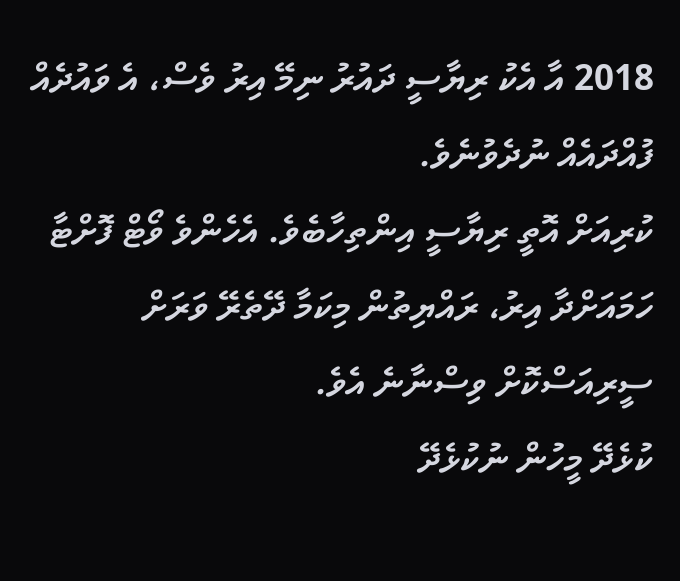2018 އާ އެކު ރިޔާސީ ދައުރު ނިމޭ އިރު ވެސް، އެ ވައުދެއް ފުއްދައެއް ނުދެވުނެވެ.
ކުރިއަށް އޮތީ ރިޔާސީ އިންތިހާބެވެ. އެހެންވެ ވޯޓް ފޮށްޓާ ހަމައަށްދާ އިރު، ރައްޔިތުން މިކަމާ ދޭތެރޭ ވަރަށް ސީރިއަސްކޮށް ވިސްނާނެ އެވެ.
ކުޅެދޭ މީހުން ނުކުޅެދޭ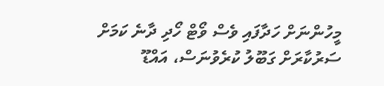މީހުންނަށް ހަދާފައި ވެސް ވޯޓް ހޯދި ދާނެ ކަމަށް ސަރުކާރަށް ގަބޫލު ކުރެވުނަސް، އައްޑޫ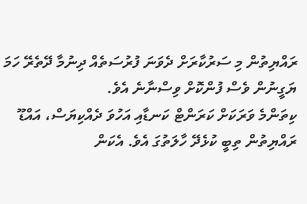ރައްޔިތުން މި ސަރުކާރަށް ދެވަނަ ފުރުސަތެއް ދިނުމާ ދޭތެރޭ ހަމަ ޔަގީނުން ވެސް ފުންކޮށް ވިސްނާނެ އެވެ.
ކިތަންމެ ވަރަކަށް ކަރަންޓް ކަނޑާއި އަހުވަ ދެއްކިޔަސް، އައްޑޫ ރައްޔިތުން ތިބީ ކުޅެދޭ ހާލަތުގަ އެވެ. އެކަން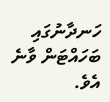ހަނދާނުގައި ބަހައްޓަން ވާނެ އެވެ.